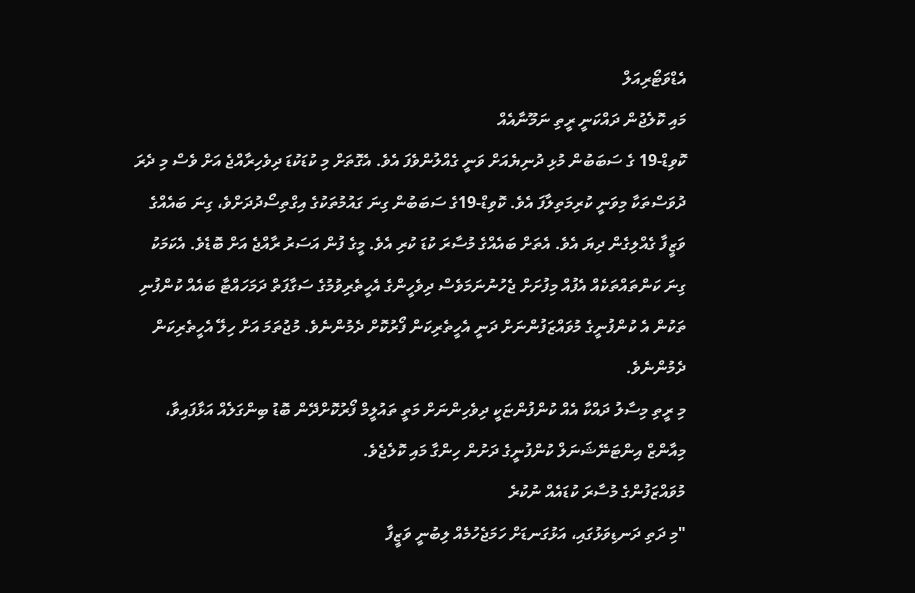އެޑްވަޓޯރިއަލް
މައި ކޮލެޖުން ދައްކަނީ ރީތި ނަމޫނާއެއް
ކޮވިޑް-19 ގެ ސަބަބުން މުޅި ދުނިޔެއަށް ވަނީ ގެއްލުންވެފަ އެވެ. އެގޮތަށް މި ކުޑަކުޑަ ދިވެހިރާއްޖެ އަށް ވެސް މި ދެރަ ދުވަސްތަކާ މިވަނީ ކުރިމަތިލާފަ އެވެ. ކޮވިޑް-19ގެ ސަބަބުން ގިނަ ގައުމުތަކުގެ އިގްތިސޯދުދަށްވެ، ގިނަ ބައެއްގެ ވަޒީފާ ގެއްލިގެން ދިޔަ އެވެ. އެތަށް ބައެއްގެ މުސާރަ ކުޑަ ކުރި އެވެ. މީގެ ފުން އަސަރު ރާއްޖެ އަށް ބޮޑެވެ. އެކަމަކު ގިނަ ކަންތައްތަކެއް އެފުއް މިފުށަށް ޖެހުނުނަމަވެސް ދިވެހީންގެ އެހީތެރިވުމުގެ ސަގާފަތް ދަމަހައްޓާ ބައެއް ކުންފުނި ތަކުން އެ ކުންފުނީގެ މުވައްޒަފުންނަށް ދަނީ އެހީތެރިކަން ފޯރުކޮށް ދެމުންނެވެ. މުޖުތަމަ އަށް ހިލޭ އެހީތެރިކަން ދެމުންނެވެ.
މި ރީތި މިސާލު ދައްކާ އެއް ކުންފުންޏަކީ ދިވެހިންނަށް މަތީ ތައުލީމް ފޯރުކޮށްދޭން ބޮޑު ބިންގަލެއް އަޅާފައިވާ، މިއާންޒް އިންޓަނޭޝަނަލް ކުންފުނީގެ ދަށުން ހިންގާ މައި ކޮލެޖެވެ.
މުވައްޒަފުންގެ މުސާރަ ކުޑައެއް ނުކުރެ
"މި ދަތި ދަނޑިވަޅުގައި، އަޅުގަނޑަށް ހަމަޖެހުމެއް ލިބުނީ ވަޒީފާ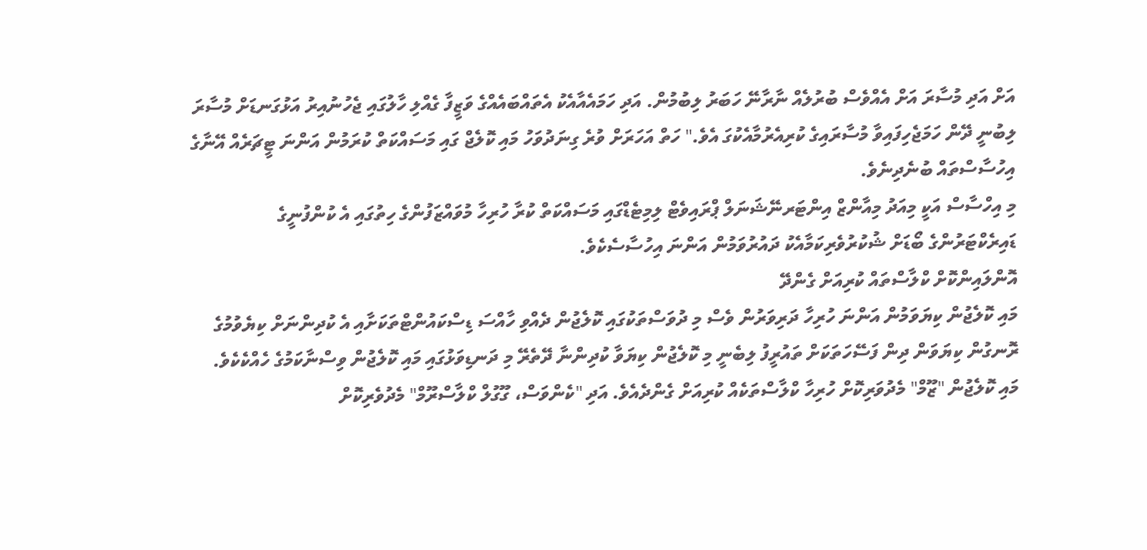އަށް އަދި މުސާރަ އަށް އެއްވެސް ބުރުލެއް ނާރާނޭ ހަބަރު ލިބުމުން. އަދި ހަމައެއާއެކު އެތައްބައެއްގެ ވަޒީފާ ގެއްލި ހާލުގައި ޖެހުނުއިރު އަޅުގަނޑަށް މުސާރަ ލިބުނީ ދޭން ހަމަޖެހިފައިވާ މުސާރައިގެ ކުރިއެރުމާއެކުގަ އެވެ." ހަތް އަހަރަށް ވުރެ ގިނަދުވަހު މައި ކޮލެޖް ގައި މަސައްކަތް ކުރަމުން އަންނަ ޓީޗަރެއް އޭނާގެ އިހުސާސްތައް ބުނެދިނެވެ.
މި އިހްސާސް އަކީ މިއަދު މިއާންޒް އިންޓަރނޭޝަނަލް ޕްރައިވެޓް ލިމިޓެޑްގައި މަސައްކަތް ކުރާ ހުރިހާ މުވައްޒަފުންގެ ހިތުގައި އެ ކުންފުނީގެ ޑައިރެކްޓަރުންގެ ބޯޑަށް ޝުކުރުވެރިކަމާއެކު ދައުރުވަމުން އަންނަ އިހުސާސެކެވެ.
އޮންލައިންކޮށް ކްލާސްތައް ކުރިއަށް ގެންދޭ
މައި ކޮލެޖުން ކިޔަވަމުން އަންނަ ހުރިހާ ދަރިވަރުން ވެސް މި ދުވަސްތަކުގައި ކޮލެޖުން ދެއްވި ހާއްސަ ޑިސްކައުންޓްތަކަށާއި އެ ކުދިންނަށް ކިޔެވުމުގެ ރޮނގުން ކިޔަވަން ދިން ފަސޭހަތަކަށް ތައުރީފު ލިބެނީ މި ކޮލެޖުން ކިޔަވާ ކުދިންނާ ދޭތެރޭ މި ދަނޑިވަޅުގައި މައި ކޮލެޖުން ވިސްނާކަމުގެ ހެއްކެކެވެ. މައި ކޮލެޖުން "ޒޫމް" މެދުވަރިކޮށް ހުރިހާ ކްލާސްތަކެއް ކުރިއަށް ގެންދެއެވެ. އަދި "ކެންވަސް، ގޫގުލް ކްލާސްރޫމް" މެދުވެރިކޮށް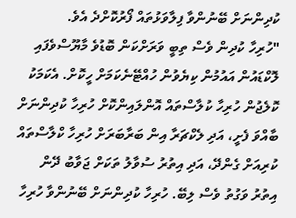ކުދިންނަށް ބޭނުންވާ ފިލާވަޅުތައް ފޯރުކޮށްދެ އެވެ.
"ހުރިހާ ކުދިން ވެސް ތިބީ ވަރަށްކަން ބޮޑުވެ މާޔޫސްވެފައި ލޮކްޑައުން އައުމުން ކިޔެވުން ހުއްޓޭނެކަމަށް ހީކޮށް. އެކަމަކު ކޮލެޖުން ހުރިހާ ކުލާސްތައް އޮންލައިންކޮށް ހުރިހާ ކުދިންނަށް ބާއްވަ ފެށީ، އަދި ލެކްޗަރާ އިން ބަރާބަރަށް ހުރިހާ ކްލާސްތައް ކުރިއަށް ގެންދޭ، އަދި އިތުރު ސުވާލު ތަކަށް ޖަވާބު ދޭން އިތުރު ވަގުތު ވެސް ލިބޭ. ހުރިހާ ކުދިންނަށް ބޭނުންވާ ހުރިހާ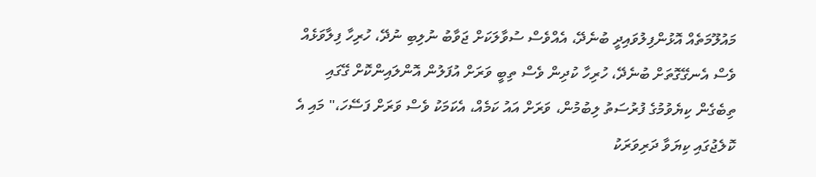މައުލޫމަތެއް އޮޅުންފިލުވައިދީ ބުނެދޭ، އެއްވެސް ސުވާލަކަށް ޖަވާބު ނުލިބި ނުދޭ، ހުރިހާ ފިލާވަޅެއް ވެސް އެނގޭގޮތަށް ބުނެދޭ، ހުރިހާ ކުދިން ވެސް ތިބީ ވަރަށް އުފަލުން އޮންލައިންކޮށް ގޭގައި ތިބެގެން ކިޔެވުމުގެ ފުރުސަތު ލިބުމުން، ވަރަށް އައު ކަމެއް، އެކަމަކު ވެސް ވަރަށް ފަސޭހަ،" މައި އެ ކޮލެޖުގައި ކިޔަވާ ދަރިވަރަކު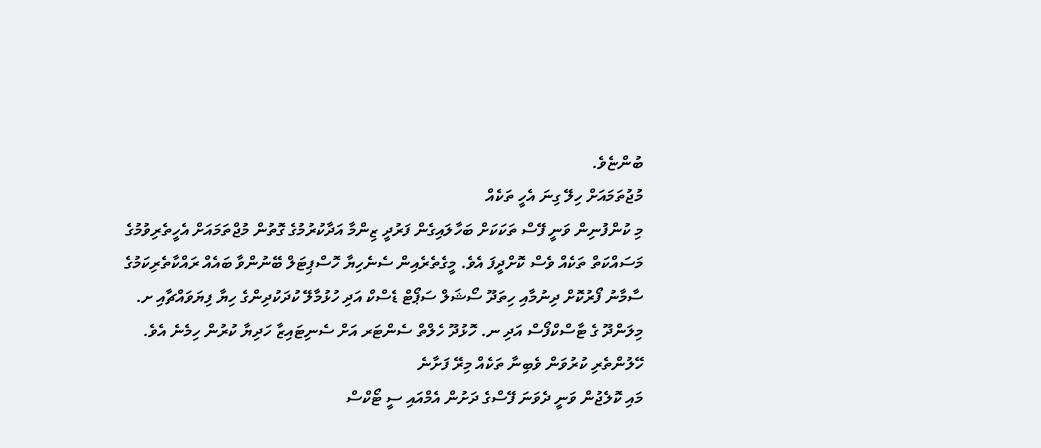ބުންޏެވެ.
މުޖުތަމައަށް ހިލޭ ގިނަ އެހީ ތަކެއް
މި ކުންފުނިން ވަނީ ފޭސް ތަކަކަށް ބަހާލައިގެން ފަރުދީ ޒިންމާ އަދާކުރުމުގެ ގޮތުން މުޖްތަމައަށް އެހީތެރިވުމުގެ މަސައްކަތް ތަކެއް ވެސް ކޮށްދީފަ އެވެ. މީގެތެރެއިން ސެނެހިޔާ ހޮސްޕިޓަލް ބޭނުންވާ ބައެއް ރައްކާތެރިކަމުގެ ސާމާނު ފޯރުކޮށް ދިނުމާއި ހިތަދޫ ސޯޝަލް ސަޕޯޓް ޑެސްކް އަދި ހުޅުމާލޭ ކުދަކުދިންގެ ހިޔާ ފިޔަވައްޗާއި ށ. މިލަންދޫ ގެ ޓާސްކްފޯސް އަދި ނ. ހޮޅުދޫ ހެލްތް ސެންޓަރ އަށް ސެނިޓައިޒާ ހަދިޔާ ކުރުން ހިމެނެ އެވެ.
ހޭލުންތެރި ކުރުވަން ވެބިނާ ތަކެއް މިރޭ ފަށާނެ
މައި ކޮލެޖުން ވަނީ ދެވަނަ ފޭސްގެ ދަށުން އެމްއައި ސީ ޓޯކްސް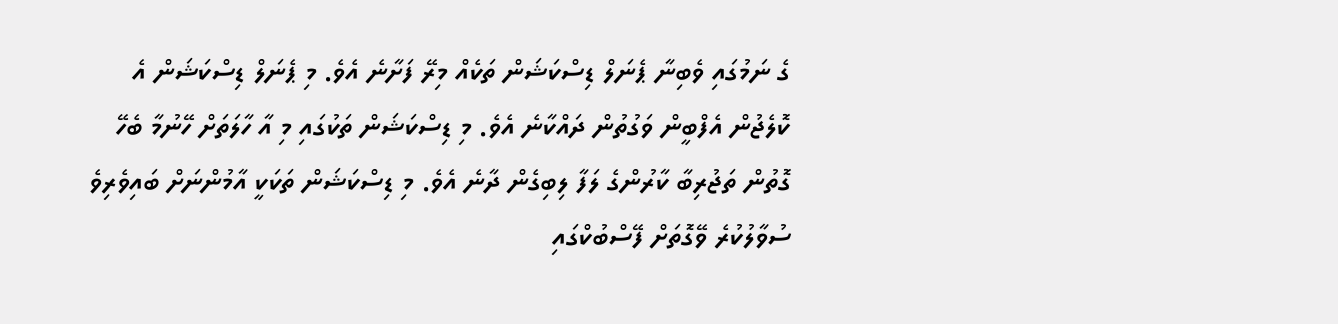ގެ ނަމުގައި ވެބިނާ ޕެނަލް ޑިސްކަޝަން ތަކެއް މިރޭ ފަށާނެ އެވެ. މި ޕެނަލް ޑިސްކަޝަން އެ ކޮލެޖުން އެފްބީން ވަގުތުން ދައްކާނެ އެވެ. މި ޑިސްކަޝަން ތަކުގައި މި އާ ހާލަތަށް ހޭނުމާ ބެހޭ ގޮތުން ތަޖުރިބާ ކާރުންގެ ލަފާ ލިބިގެން ދާނެ އެވެ. މި ޑިސްކަޝަން ތަކަކީ އާމުންނަށް ބައިވެރިވެ ސުވާލުކުރެ ވޭގޮތަށް ފޭސްބުކްގައި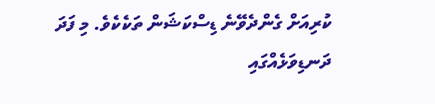ކުރިއަށް ގެންދެވޭނެ ޑިސްކަޝަން ތަކެކެވެ. މި ފަދަ ދަނޑިވަޅެއްގައި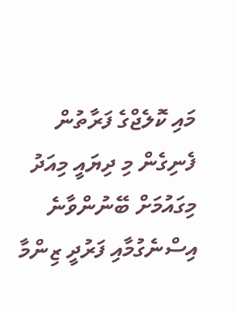މައި ކޮލެޖްގެ ފަރާތުން ފެނިގެން މި ދިޔައީ މިއަދު މިގައުމަށް ބޭނުންވާނެ އިސްނެގުމާއި ފަރުދީ ޒިންމާ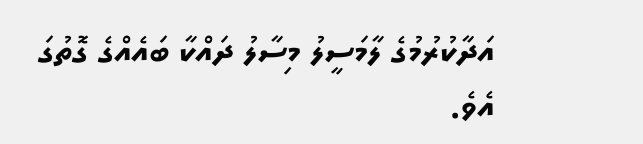އަދާކުރުމުގެ ލާމަސީލު މިސާލު ދައްކާ ބައެއްގެ ގޮތުގަ އެވެ.